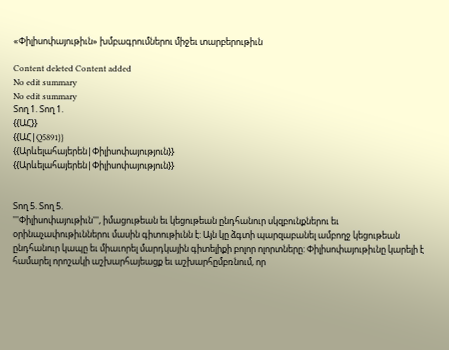«Փիլիսոփայութիւն» խմբագրումներու միջեւ տարբերութիւն

Content deleted Content added
No edit summary
No edit summary
Տող 1. Տող 1.
{{ԱՀ}}
{{ԱՀ|Q5891}}
{{Արևելահայերեն|Փիլիսոփայություն}}
{{Արևելահայերեն|Փիլիսոփայություն}}


Տող 5. Տող 5.
'''Փիլիսոփայութիւն''', իմացութեան եւ կեցութեան ընդհանուր սկզբունքներու եւ օրինաչափութիւններու մասին գիտութիւնն է: Այն կը ձգտի պարզաբանել ամբողջ կեցութեան ընդհանուր կապը եւ միաւորել մարդկային գիտելիքի բոլոր ոլորտները: Փիլիսոփայութիւնը կարելի է համարել որոշակի աշխարհայեացք եւ աշխարհըմբռնում, որ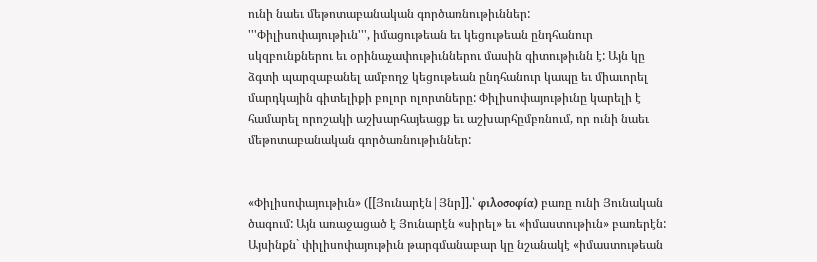ունի նաեւ մեթոտաբանական գործառնութիւններ:
'''Փիլիսոփայութիւն''', իմացութեան եւ կեցութեան ընդհանուր սկզբունքներու եւ օրինաչափութիւններու մասին գիտութիւնն է: Այն կը ձգտի պարզաբանել ամբողջ կեցութեան ընդհանուր կապը եւ միաւորել մարդկային գիտելիքի բոլոր ոլորտները: Փիլիսոփայութիւնը կարելի է համարել որոշակի աշխարհայեացք եւ աշխարհըմբռնում, որ ունի նաեւ մեթոտաբանական գործառնութիւններ:


«Փիլիսոփայութիւն» ([[Յունարէն|Յնր]].՝ φιλοσοφία) բառը ունի Յունական ծագում: Այն առաջացած է Յունարէն «սիրել» եւ «իմաստութիւն» բառերէն: Այսինքն` փիլիսոփայութիւն թարգմանաբար կը նշանակէ «իմաստութեան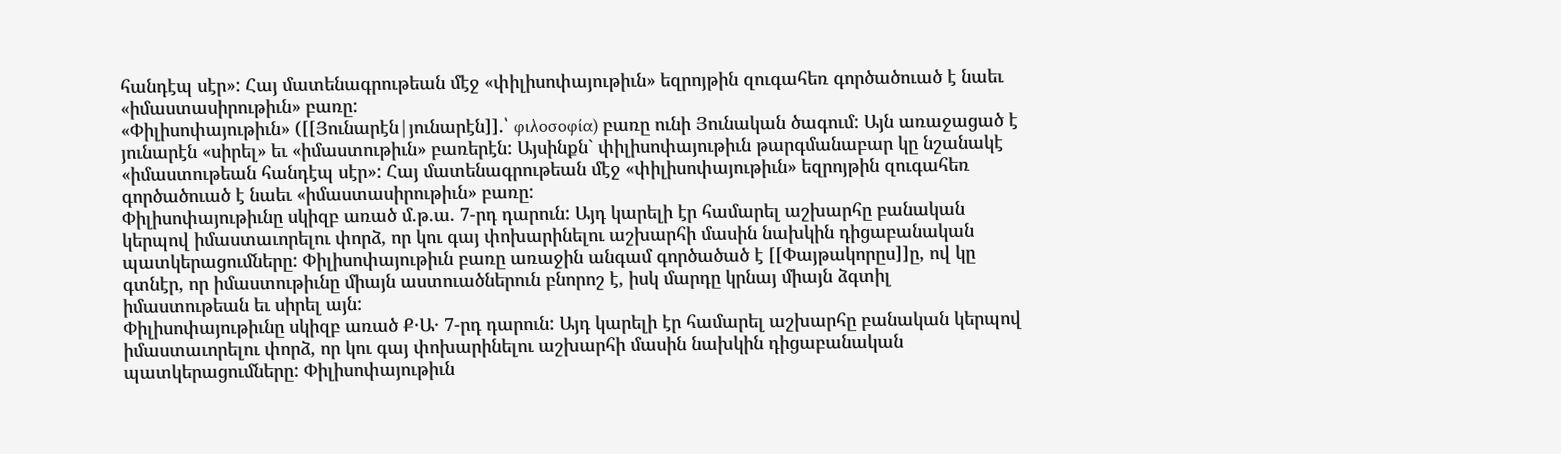հանդէպ սէր»: Հայ մատենագրութեան մէջ «փիլիսոփայութիւն» եզրոյթին զուգահեռ գործածուած է նաեւ «իմաստասիրութիւն» բառը:
«Փիլիսոփայութիւն» ([[Յունարէն|յունարէն]].՝ φιλοσοφία) բառը ունի Յունական ծագում: Այն առաջացած է յունարէն «սիրել» եւ «իմաստութիւն» բառերէն: Այսինքն` փիլիսոփայութիւն թարգմանաբար կը նշանակէ «իմաստութեան հանդէպ սէր»: Հայ մատենագրութեան մէջ «փիլիսոփայութիւն» եզրոյթին զուգահեռ գործածուած է նաեւ «իմաստասիրութիւն» բառը:
Փիլիսոփայութիւնը սկիզբ առած մ.թ.ա. 7-րդ դարուն: Այդ կարելի էր համարել աշխարհը բանական կերպով իմաստաւորելու փորձ, որ կու գայ փոխարինելու աշխարհի մասին նախկին դիցաբանական պատկերացումները: Փիլիսոփայութիւն բառը առաջին անգամ գործածած է [[Փայթակորըս]]ը, ով կը գտնէր, որ իմաստութիւնը միայն աստուածներուն բնորոշ է, իսկ մարդը կրնայ միայն ձգտիլ իմաստութեան եւ սիրել այն:
Փիլիսոփայութիւնը սկիզբ առած Ք․Ա․ 7-րդ դարուն: Այդ կարելի էր համարել աշխարհը բանական կերպով իմաստաւորելու փորձ, որ կու գայ փոխարինելու աշխարհի մասին նախկին դիցաբանական պատկերացումները: Փիլիսոփայութիւն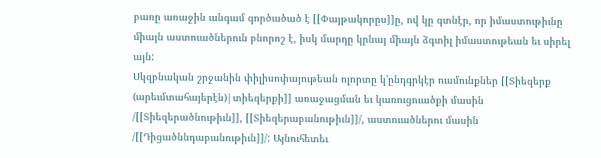բառը առաջին անգամ գործածած է [[Փայթակորըս]]ը, ով կը գտնէր, որ իմաստութիւնը միայն աստուածներուն բնորոշ է, իսկ մարդը կրնայ միայն ձգտիլ իմաստութեան եւ սիրել այն:
Սկզբնական շրջանին փիլիսոփայութեան ոլորտը կ'ընդգրկէր ուսմունքներ [[Տիեզերք (արեւմտահայերէն)|տիեզերքի]] առաջացման եւ կառուցուածքի մասին /[[Տիեզերածնութիւն]], [[Տիեզերաբանութիւն]]/, աստուածներու մասին /[[Դիցածննդաբանութիւն]]/: Այնուհետեւ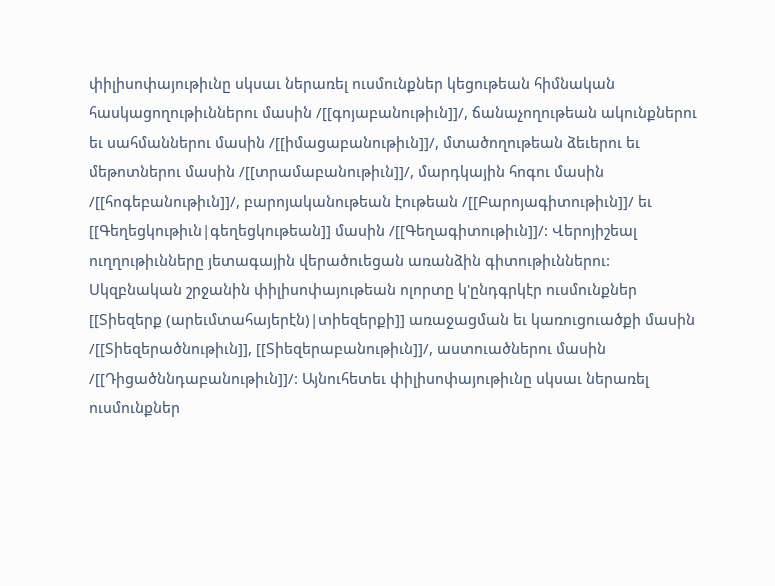փիլիսոփայութիւնը սկսաւ ներառել ուսմունքներ կեցութեան հիմնական հասկացողութիւններու մասին /[[գոյաբանութիւն]]/, ճանաչողութեան ակունքներու եւ սահմաններու մասին /[[իմացաբանութիւն]]/, մտածողութեան ձեւերու եւ մեթոտներու մասին /[[տրամաբանութիւն]]/, մարդկային հոգու մասին /[[հոգեբանութիւն]]/, բարոյականութեան էութեան /[[Բարոյագիտութիւն]]/ եւ [[Գեղեցկութիւն|գեղեցկութեան]] մասին /[[Գեղագիտութիւն]]/: Վերոյիշեալ ուղղութիւնները յետագային վերածուեցան առանձին գիտութիւններու:
Սկզբնական շրջանին փիլիսոփայութեան ոլորտը կ'ընդգրկէր ուսմունքներ [[Տիեզերք (արեւմտահայերէն)|տիեզերքի]] առաջացման եւ կառուցուածքի մասին /[[Տիեզերածնութիւն]], [[Տիեզերաբանութիւն]]/, աստուածներու մասին /[[Դիցածննդաբանութիւն]]/: Այնուհետեւ փիլիսոփայութիւնը սկսաւ ներառել ուսմունքներ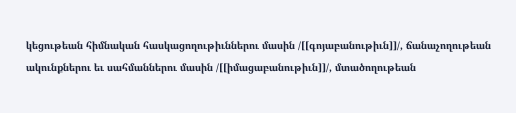կեցութեան հիմնական հասկացողութիւններու մասին /[[գոյաբանութիւն]]/, ճանաչողութեան ակունքներու եւ սահմաններու մասին /[[իմացաբանութիւն]]/, մտածողութեան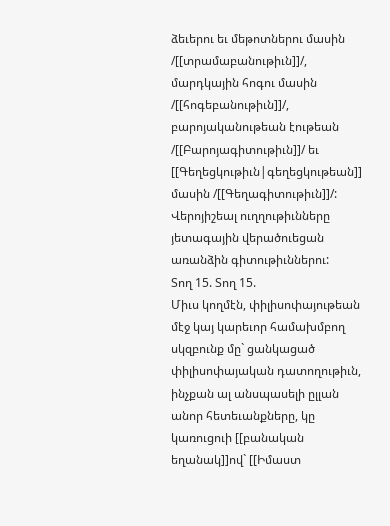ձեւերու եւ մեթոտներու մասին /[[տրամաբանութիւն]]/, մարդկային հոգու մասին /[[հոգեբանութիւն]]/, բարոյականութեան էութեան /[[Բարոյագիտութիւն]]/ եւ [[Գեղեցկութիւն|գեղեցկութեան]] մասին /[[Գեղագիտութիւն]]/: Վերոյիշեալ ուղղութիւնները յետագային վերածուեցան առանձին գիտութիւններու:
Տող 15. Տող 15.
Միւս կողմէն, փիլիսոփայութեան մէջ կայ կարեւոր համախմբող սկզբունք մը` ցանկացած փիլիսոփայական դատողութիւն, ինչքան ալ անսպասելի ըլլան անոր հետեւանքները, կը կառուցուի [[բանական եղանակ]]ով` [[Իմաստ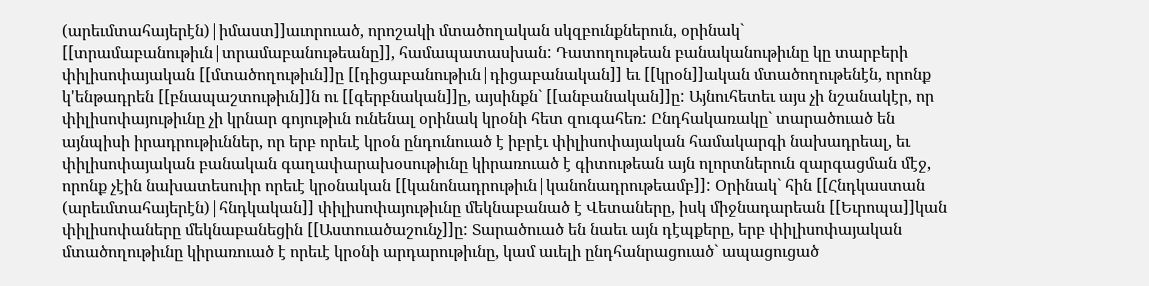(արեւմտահայերէն)|իմաստ]]աւորուած, որոշակի մտածողական սկզբունքներուն, օրինակ` [[տրամաբանութիւն|տրամաբանութեանը]], համապատասխան: Դատողութեան բանականութիւնը կը տարբերի փիլիսոփայական [[մտածողութիւն]]ը [[դիցաբանութիւն|դիցաբանական]] եւ [[կրօն]]ական մտածողութենէն, որոնք կ'ենթադրեն [[բնապաշտութիւն]]ն ու [[գերբնական]]ը, այսինքն` [[անբանական]]ը: Այնուհետեւ այս չի նշանակէր, որ փիլիսոփայութիւնը չի կրնար գոյութիւն ունենալ օրինակ կրօնի հետ զուգահեռ: Ընդհակառակը` տարածուած են այնպիսի իրադրութիւններ, որ երբ որեւէ կրօն ընդունուած է իբրէւ փիլիսոփայական համակարգի նախադրեալ, եւ փիլիսոփայական բանական գաղափարախօսութիւնը կիրառուած է գիտութեան այն ոլորտներուն զարգացման մէջ, որոնք չէին նախատեսուիր որեւէ կրօնական [[կանոնադրութիւն|կանոնադրութեամբ]]: Օրինակ` հին [[Հնդկաստան (արեւմտահայերէն)|հնդկական]] փիլիսոփայութիւնը մեկնաբանած է Վետաները, իսկ միջնադարեան [[Եւրոպա]]կան փիլիսոփաները մեկնաբանեցին [[Աստուածաշունչ]]ը: Տարածուած են նաեւ այն դէպքերը, երբ փիլիսոփայական մտածողութիւնը կիրառուած է որեւէ կրօնի արդարութիւնը, կամ աւելի ընդհանրացուած` ապացուցած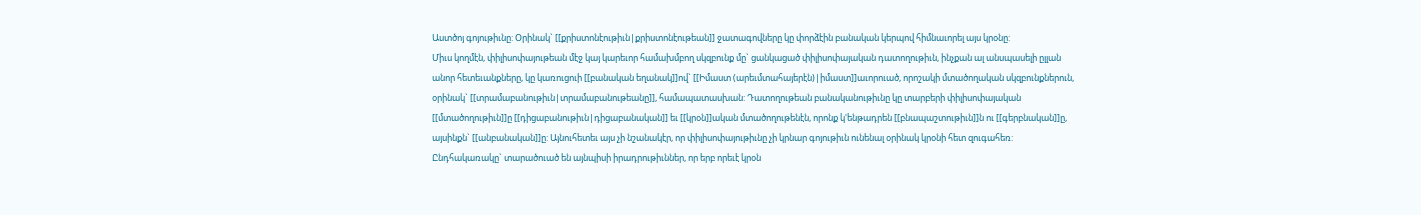Աստծոյ գոյութիւնը: Օրինակ` [[քրիստոնէութիւն|քրիստոնէութեան]] ջատագովները կը փորձէին բանական կերպով հիմնաւորել այս կրօնը:
Միւս կողմէն, փիլիսոփայութեան մէջ կայ կարեւոր համախմբող սկզբունք մը` ցանկացած փիլիսոփայական դատողութիւն, ինչքան ալ անսպասելի ըլլան անոր հետեւանքները, կը կառուցուի [[բանական եղանակ]]ով` [[Իմաստ (արեւմտահայերէն)|իմաստ]]աւորուած, որոշակի մտածողական սկզբունքներուն, օրինակ` [[տրամաբանութիւն|տրամաբանութեանը]], համապատասխան: Դատողութեան բանականութիւնը կը տարբերի փիլիսոփայական [[մտածողութիւն]]ը [[դիցաբանութիւն|դիցաբանական]] եւ [[կրօն]]ական մտածողութենէն, որոնք կ'ենթադրեն [[բնապաշտութիւն]]ն ու [[գերբնական]]ը, այսինքն` [[անբանական]]ը: Այնուհետեւ այս չի նշանակէր, որ փիլիսոփայութիւնը չի կրնար գոյութիւն ունենալ օրինակ կրօնի հետ զուգահեռ: Ընդհակառակը` տարածուած են այնպիսի իրադրութիւններ, որ երբ որեւէ կրօն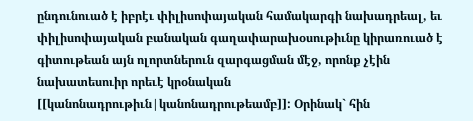ընդունուած է իբրէւ փիլիսոփայական համակարգի նախադրեալ, եւ փիլիսոփայական բանական գաղափարախօսութիւնը կիրառուած է գիտութեան այն ոլորտներուն զարգացման մէջ, որոնք չէին նախատեսուիր որեւէ կրօնական [[կանոնադրութիւն|կանոնադրութեամբ]]: Օրինակ` հին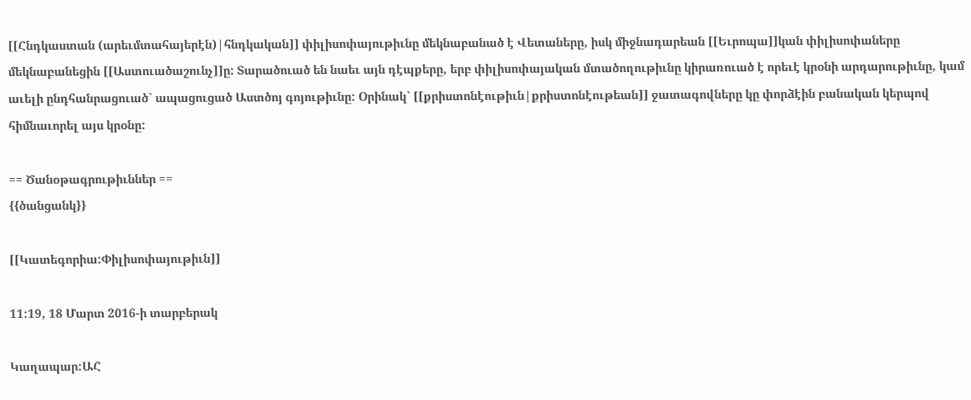[[Հնդկաստան (արեւմտահայերէն)|հնդկական]] փիլիսոփայութիւնը մեկնաբանած է Վետաները, իսկ միջնադարեան [[Եւրոպա]]կան փիլիսոփաները մեկնաբանեցին [[Աստուածաշունչ]]ը: Տարածուած են նաեւ այն դէպքերը, երբ փիլիսոփայական մտածողութիւնը կիրառուած է որեւէ կրօնի արդարութիւնը, կամ աւելի ընդհանրացուած` ապացուցած Աստծոյ գոյութիւնը: Օրինակ` [[քրիստոնէութիւն|քրիստոնէութեան]] ջատագովները կը փորձէին բանական կերպով հիմնաւորել այս կրօնը:

== Ծանօթագրութիւններ ==
{{ծանցանկ}}

[[Կատեգորիա:Փիլիսոփայութիւն]]

11:19, 18 Մարտ 2016-ի տարբերակ

Կաղապար:ԱՀ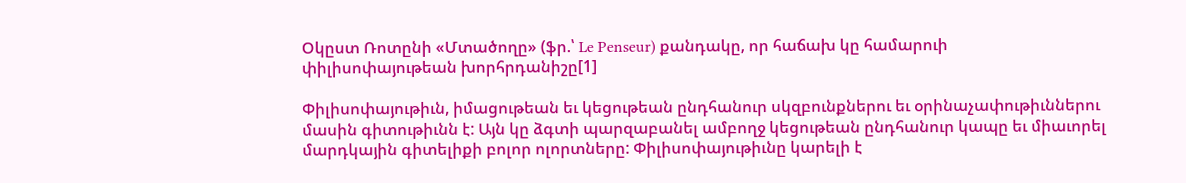Օկըստ Ռոտընի «Մտածողը» (ֆր.՝ Le Penseur) քանդակը, որ հաճախ կը համարուի փիլիսոփայութեան խորհրդանիշը[1]

Փիլիսոփայութիւն, իմացութեան եւ կեցութեան ընդհանուր սկզբունքներու եւ օրինաչափութիւններու մասին գիտութիւնն է: Այն կը ձգտի պարզաբանել ամբողջ կեցութեան ընդհանուր կապը եւ միաւորել մարդկային գիտելիքի բոլոր ոլորտները: Փիլիսոփայութիւնը կարելի է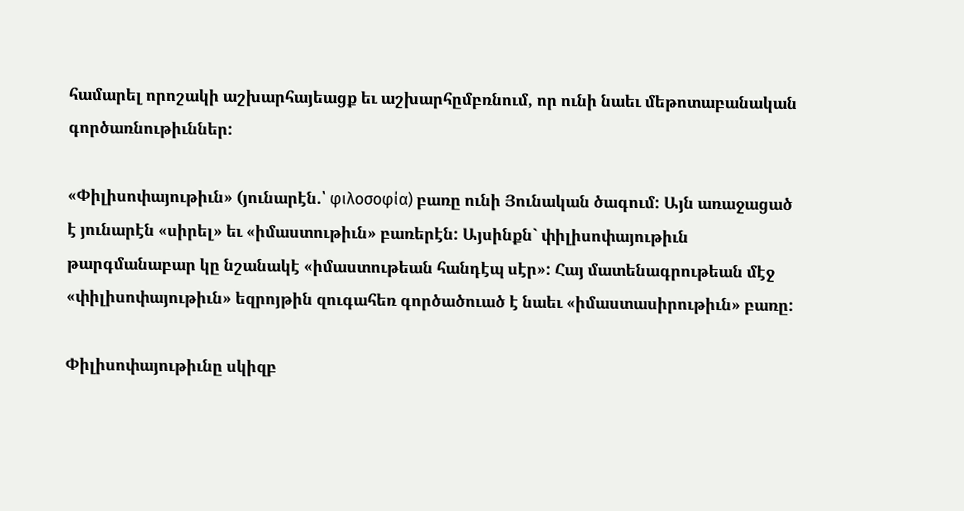համարել որոշակի աշխարհայեացք եւ աշխարհըմբռնում, որ ունի նաեւ մեթոտաբանական գործառնութիւններ:

«Փիլիսոփայութիւն» (յունարէն.՝ φιλοσοφία) բառը ունի Յունական ծագում: Այն առաջացած է յունարէն «սիրել» եւ «իմաստութիւն» բառերէն: Այսինքն` փիլիսոփայութիւն թարգմանաբար կը նշանակէ «իմաստութեան հանդէպ սէր»: Հայ մատենագրութեան մէջ «փիլիսոփայութիւն» եզրոյթին զուգահեռ գործածուած է նաեւ «իմաստասիրութիւն» բառը:

Փիլիսոփայութիւնը սկիզբ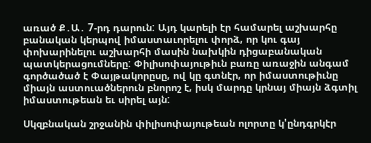առած Ք․Ա․ 7-րդ դարուն: Այդ կարելի էր համարել աշխարհը բանական կերպով իմաստաւորելու փորձ, որ կու գայ փոխարինելու աշխարհի մասին նախկին դիցաբանական պատկերացումները: Փիլիսոփայութիւն բառը առաջին անգամ գործածած է Փայթակորըսը, ով կը գտնէր, որ իմաստութիւնը միայն աստուածներուն բնորոշ է, իսկ մարդը կրնայ միայն ձգտիլ իմաստութեան եւ սիրել այն:

Սկզբնական շրջանին փիլիսոփայութեան ոլորտը կ'ընդգրկէր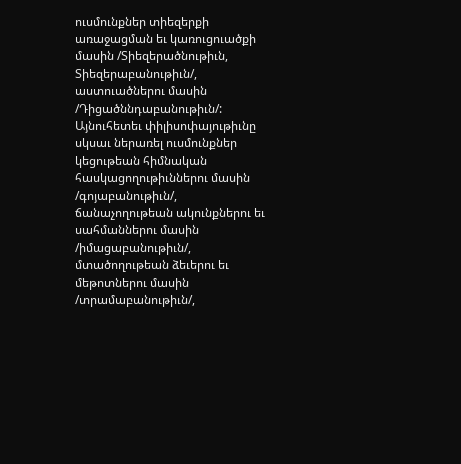ուսմունքներ տիեզերքի առաջացման եւ կառուցուածքի մասին /Տիեզերածնութիւն, Տիեզերաբանութիւն/, աստուածներու մասին /Դիցածննդաբանութիւն/: Այնուհետեւ փիլիսոփայութիւնը սկսաւ ներառել ուսմունքներ կեցութեան հիմնական հասկացողութիւններու մասին /գոյաբանութիւն/, ճանաչողութեան ակունքներու եւ սահմաններու մասին /իմացաբանութիւն/, մտածողութեան ձեւերու եւ մեթոտներու մասին /տրամաբանութիւն/,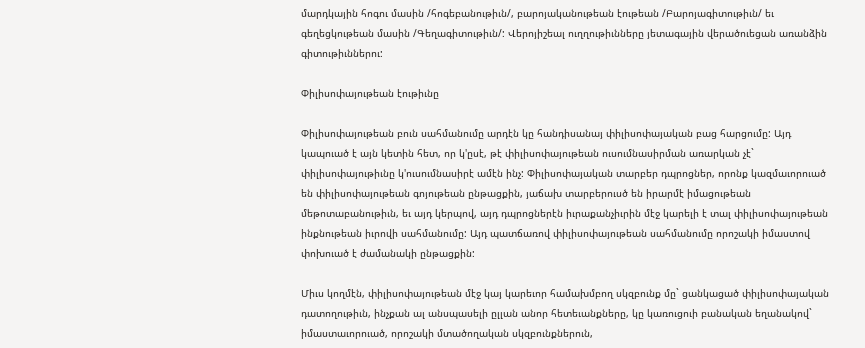մարդկային հոգու մասին /հոգեբանութիւն/, բարոյականութեան էութեան /Բարոյագիտութիւն/ եւ գեղեցկութեան մասին /Գեղագիտութիւն/: Վերոյիշեալ ուղղութիւնները յետագային վերածուեցան առանձին գիտութիւններու:

Փիլիսոփայութեան էութիւնը

Փիլիսոփայութեան բուն սահմանումը արդէն կը հանդիսանայ փիլիսոփայական բաց հարցումը: Այդ կապուած է այն կետին հետ, որ կ'ըսէ, թէ փիլիսոփայութեան ուսումնասիրման առարկան չէ` փիլիսոփայութիւնը կ'ուսումնասիրէ ամէն ինչ: Փիլիսոփայական տարբեր դպրոցներ, որոնք կազմաւորուած են փիլիսոփայութեան գոյութեան ընթացքին, յաճախ տարբերուսծ են իրարմէ իմացութեան մեթոտաբանութիւն, եւ այդ կերպով, այդ դպրոցներէն իւրաքանչիւրին մէջ կարելի է տալ փիլիսոփայութեան ինքնութեան իւրովի սահմանումը: Այդ պատճառով փիլիսոփայութեան սահմանումը որոշակի իմաստով փոխուած է ժամանակի ընթացքին:

Միւս կողմէն, փիլիսոփայութեան մէջ կայ կարեւոր համախմբող սկզբունք մը` ցանկացած փիլիսոփայական դատողութիւն, ինչքան ալ անսպասելի ըլլան անոր հետեւանքները, կը կառուցուի բանական եղանակով` իմաստաւորուած, որոշակի մտածողական սկզբունքներուն,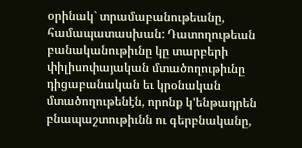օրինակ` տրամաբանութեանը, համապատասխան: Դատողութեան բանականութիւնը կը տարբերի փիլիսոփայական մտածողութիւնը դիցաբանական եւ կրօնական մտածողութենէն, որոնք կ'ենթադրեն բնապաշտութիւնն ու գերբնականը,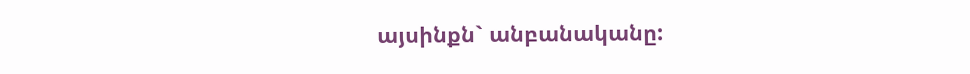այսինքն` անբանականը: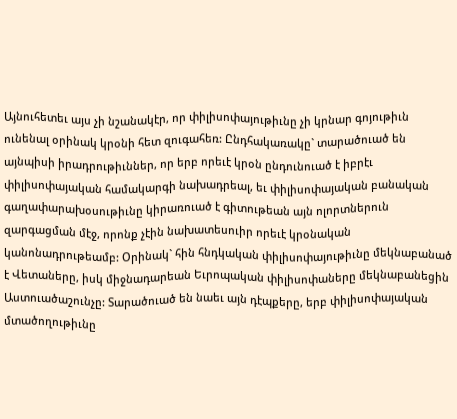Այնուհետեւ այս չի նշանակէր, որ փիլիսոփայութիւնը չի կրնար գոյութիւն ունենալ օրինակ կրօնի հետ զուգահեռ: Ընդհակառակը` տարածուած են այնպիսի իրադրութիւններ, որ երբ որեւէ կրօն ընդունուած է իբրէւ փիլիսոփայական համակարգի նախադրեալ, եւ փիլիսոփայական բանական գաղափարախօսութիւնը կիրառուած է գիտութեան այն ոլորտներուն զարգացման մէջ, որոնք չէին նախատեսուիր որեւէ կրօնական կանոնադրութեամբ: Օրինակ` հին հնդկական փիլիսոփայութիւնը մեկնաբանած է Վետաները, իսկ միջնադարեան Եւրոպական փիլիսոփաները մեկնաբանեցին Աստուածաշունչը: Տարածուած են նաեւ այն դէպքերը, երբ փիլիսոփայական մտածողութիւնը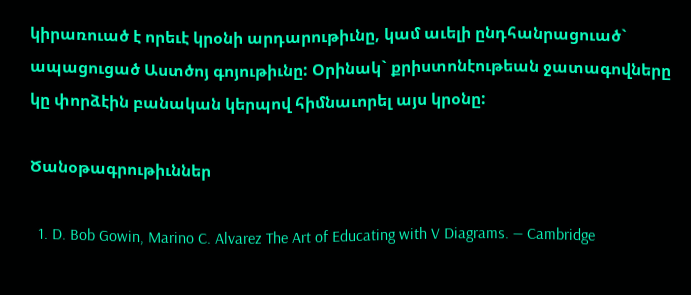կիրառուած է որեւէ կրօնի արդարութիւնը, կամ աւելի ընդհանրացուած` ապացուցած Աստծոյ գոյութիւնը: Օրինակ` քրիստոնէութեան ջատագովները կը փորձէին բանական կերպով հիմնաւորել այս կրօնը:

Ծանօթագրութիւններ

  1. D. Bob Gowin, Marino C. Alvarez The Art of Educating with V Diagrams. — Cambridge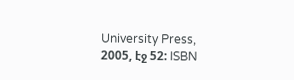University Press, 2005, էջ 52: ISBN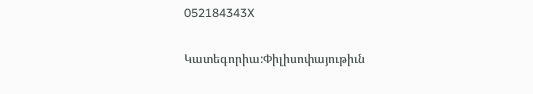052184343X

Կատեգորիա:Փիլիսոփայութիւն